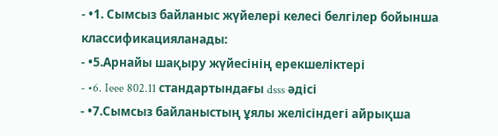- •1. Сымсыз байланыс жүйелері келесі белгілер бойынша классификацияланады:
- •5.Арнайы шақыру жүйесінің ерекшеліктері
- •6. Ieee 802.11 стандартындағы dsss әдісі
- •7.Сымсыз байланыстың ұялы желісіндегі айрықша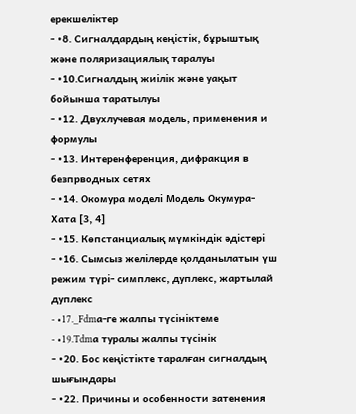ерекшеліктер
- •8. Сигналдардың кеңістік, бұрыштық және поляризациялық таралуы
- •10.Сигналдың жиілік және уақыт бойынша таратылуы
- •12. Двухлучевая модель, применения и формулы
- •13. Интеренференция, дифракция в безпрводных сетях
- •14. Окомура моделі Модель Окумура-Хата [3, 4]
- •15. Көпстанциалық мүмкіндік әдістері
- •16. Сымсыз желілерде қолданылатын үш режим түрі- симплекс, дуплекс, жартылай дуплекс
- •17._Fdmа-ге жалпы түсініктеме
- •19.Tdmа туралы жалпы түсінік
- •20. Бос кеңістікте таралған сигналдың шығындары
- •22. Причины и особенности затенения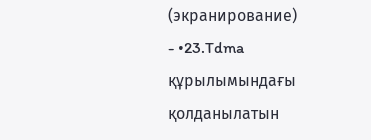(экранирование)
- •23.Tdma құрылымындағы қолданылатын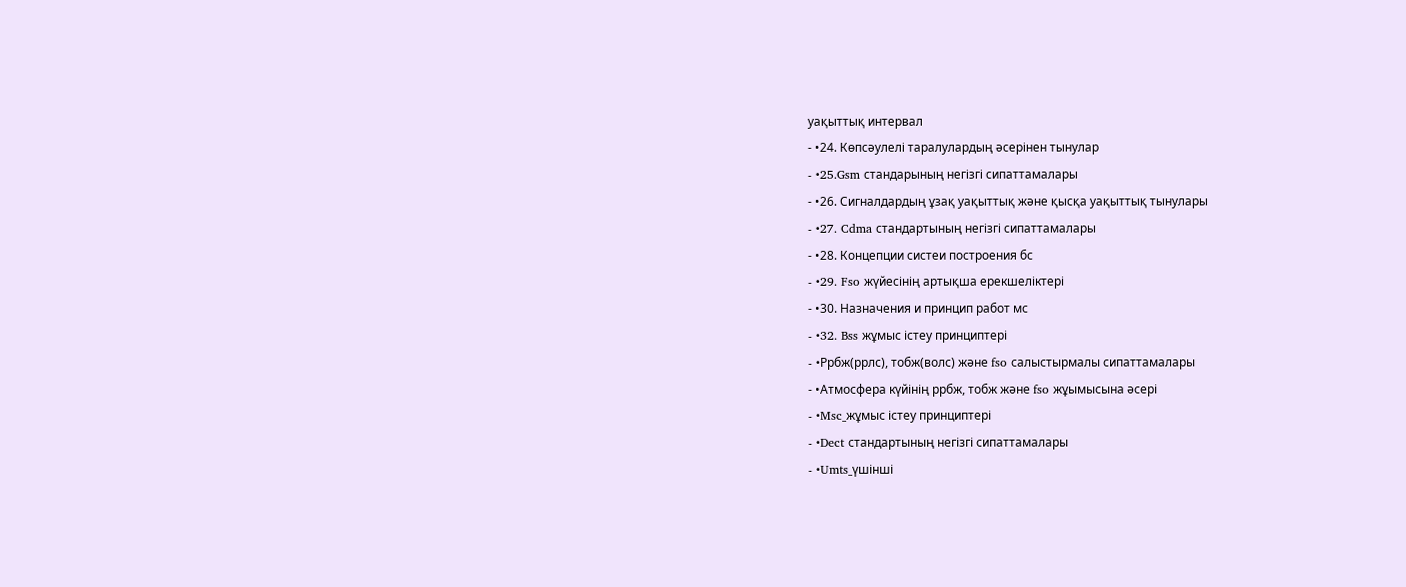уақыттық интервал
- •24. Көпсәулелі таралулардың әсерінен тынулар
- •25.Gsm стандарының негізгі сипаттамалары
- •26. Сигналдардың ұзақ уақыттық және қысқа уақыттық тынулары
- •27. Cdma стандартының негізгі сипаттамалары
- •28. Концепции систеи построения бс
- •29. Fso жүйесінің артықша ерекшеліктері
- •30. Назначения и принцип работ мс
- •32. Bss жұмыс істеу принциптері
- •Pрбж(ррлc), тобж(волс) және fso салыстырмалы сипаттамалары
- •Атмосфера күйінің ррбж, тобж және fso жұымысына әсері
- •Msc_жұмыс істеу принциптері
- •Dect стандартының негізгі сипаттамалары
- •Umts_үшінші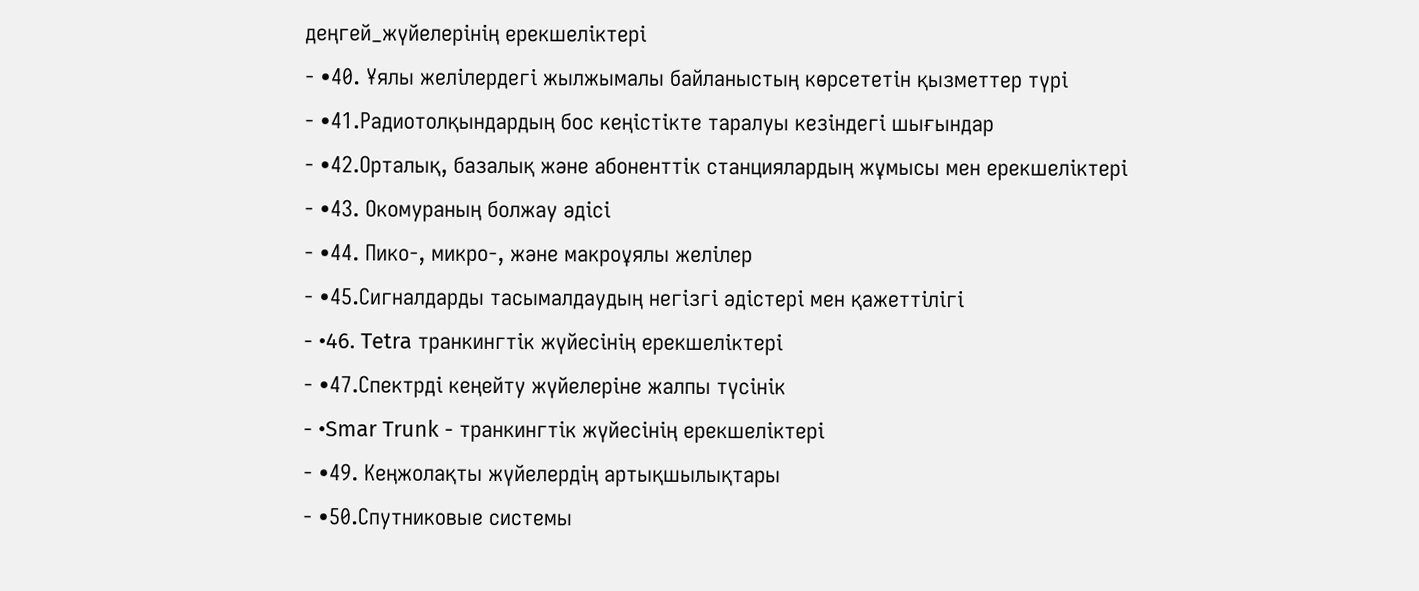деңгей_жүйелерінің ерекшеліктері
- •40. Ұялы желілердегі жылжымалы байланыстың көрсететін қызметтер түрі
- •41.Радиотолқындардың бос кеңістікте таралуы кезіндегі шығындар
- •42.Орталық, базалық және абоненттік станциялардың жұмысы мен ерекшеліктері
- •43. Окомураның болжау әдісі
- •44. Пико-, микро-, және макроұялы желілер
- •45.Сигналдарды тасымалдаудың негізгі әдістері мен қажеттілігі
- •46. Tetra транкингтік жүйесінің ерекшеліктері
- •47.Спектрді кеңейту жүйелеріне жалпы түсінік
- •Smar Trunk - транкингтік жүйесінің ерекшеліктері
- •49. Кеңжолақты жүйелердің артықшылықтары
- •50.Спутниковые системы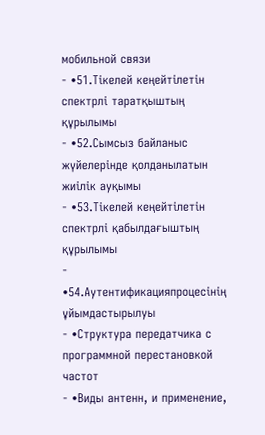мобильной связи
- •51.Тікелей кеңейтілетін спектрлі таратқыштың құрылымы
- •52.Сымсыз байланыс жүйелерінде қолданылатын жиілік ауқымы
- •53.Тікелей кеңейтілетін спектрлі қабылдағыштың құрылымы
- •54.Аутентификацияпроцесінің ұйымдастырылуы
- •Структура передатчика с программной перестановкой частот
- •Виды антенн, и применение,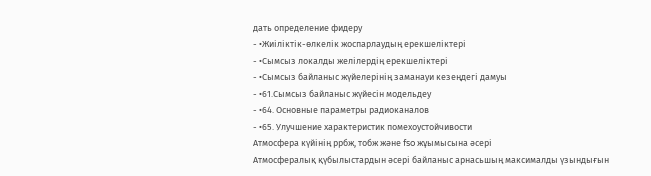дать определение фидеру
- •Жиіліктік-өлкелік жоспарлаудың ерекшеліктері
- •Сымсыз локалды желілердің ерекшеліктері
- •Сымсыз байланыс жүйелерінің заманауи кезеңдегі дамуы
- •61.Сымсыз байланыс жүйесін модельдеу
- •64. Основные параметры радиоканалов
- •65. Улучшение характеристик помехоустойчивости
Атмосфера күйінің ррбж, тобж және fso жұымысына әсері
Атмосфералық қүбылыстардын әсері байланыс арнасьшың максималды үзындығын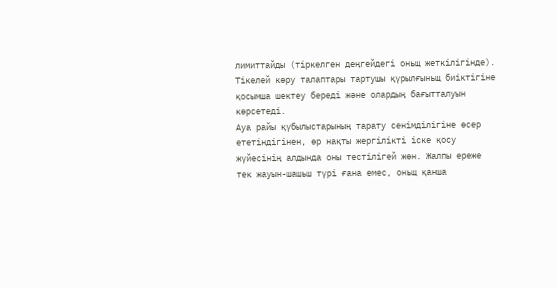лимиттайды (тіркелген деңгейдегі оньщ жеткілігінде). Тікелей көру талаптары тартушы қүрылғыньщ биіктігіне қосымша шектеу береді және олардың бағытталуын көрсетеді.
Ауа райы қүбылыстарының тарату сенімділігіне өсер ететіндігінен, өр нақты жергілікті іске қосу жүйесінің алдында оны тестілігей жөн. Жалпы ереже тек жауын-шашьш түрі ғана емес, оньщ қанша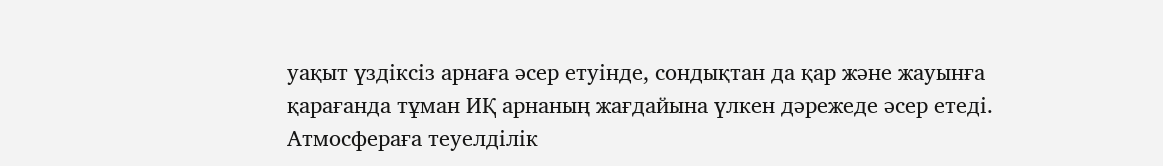уақыт үздіксіз арнаға әсер етуінде, сондықтан да қар және жауынға қарағанда тұман ИҚ арнаның жағдайына үлкен дәрежеде әсер етеді.
Атмосфераға теуелділік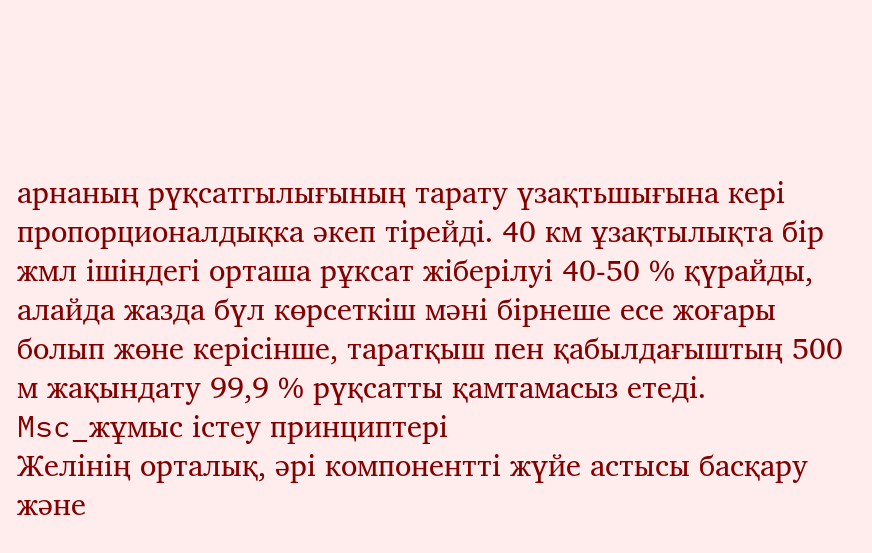арнаның рүқсатгылығының тарату үзақтьшығына кері пропорционалдықка әкеп тірейді. 40 км ұзақтылықта бір жмл ішіндегі орташа рұксат жіберілуі 40-50 % қүрайды, алайда жазда бүл көрсеткіш мәні бірнеше есе жоғары болып жөне керісінше, таратқыш пен қабылдағыштың 500 м жақындату 99,9 % рүқсатты қамтамасыз етеді.
Msc_жұмыс істеу принциптері
Желінің орталық, әрі компонентті жүйе астысы басқару және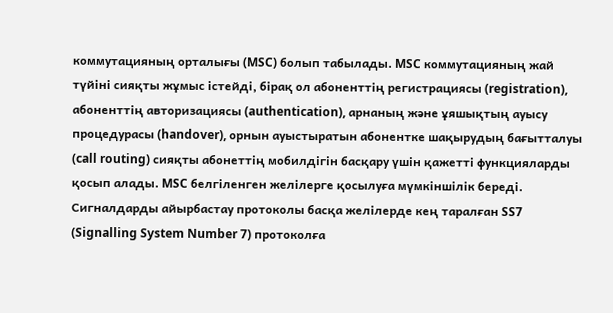коммутацияның орталығы (MSC) болып табылады. MSC коммутацияның жай түйіні сияқты жұмыс істейді, бірақ ол абоненттің регистрациясы (registration), абоненттің авторизациясы (authentication), арнаның және ұяшықтың ауысу процедурасы (handover), орнын ауыстыратын абонентке шақырудың бағытталуы (call routing) сияқты абонеттің мобилдігін басқару үшін қажетті функцияларды қосып алады. MSC белгіленген желілерге қосылуға мүмкіншілік береді. Сигналдарды айырбастау протоколы басқа желілерде кең таралған SS7 (Signalling System Number 7) протоколға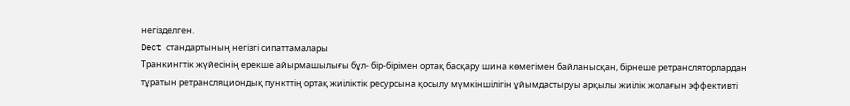негізделген.
Dect стандартының негізгі сипаттамалары
Транкингтік жүйесінің ерекше айырмашылығы бұл- бір-бірімен ортақ басқару шина көмегімен байланысқан, бірнеше ретрансляторлардан тұратын ретрансляциондық пункттің ортақ жиіліктік ресурсына қосылу мүмкіншілігін ұйымдастыруы арқылы жиілік жолағын эффективті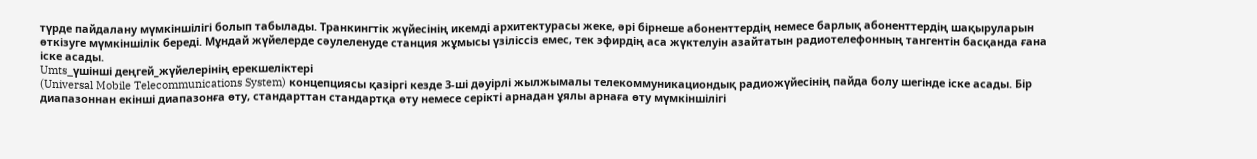түрде пайдалану мүмкіншілігі болып табылады. Транкингтік жүйесінің икемді архитектурасы жеке, әрі бірнеше абоненттердің немесе барлық абоненттердің шақыруларын өткізуге мүмкіншілік береді. Мұндай жүйелерде сәулеленуде станция жұмысы үзіліссіз емес, тек эфирдің аса жүктелуін азайтатын радиотелефонның тангентін басқанда ғана іске асады.
Umts_үшінші деңгей_жүйелерінің ерекшеліктері
(Universal Mobile Telecommunications System) концепциясы қазіргі кезде 3-ші дәуірлі жылжымалы телекоммуникациондық радиожүйесінің пайда болу шегінде іске асады. Бір диапазоннан екінші диапазонға өту, стандарттан стандартқа өту немесе серікті арнадан ұялы арнаға өту мүмкіншілігі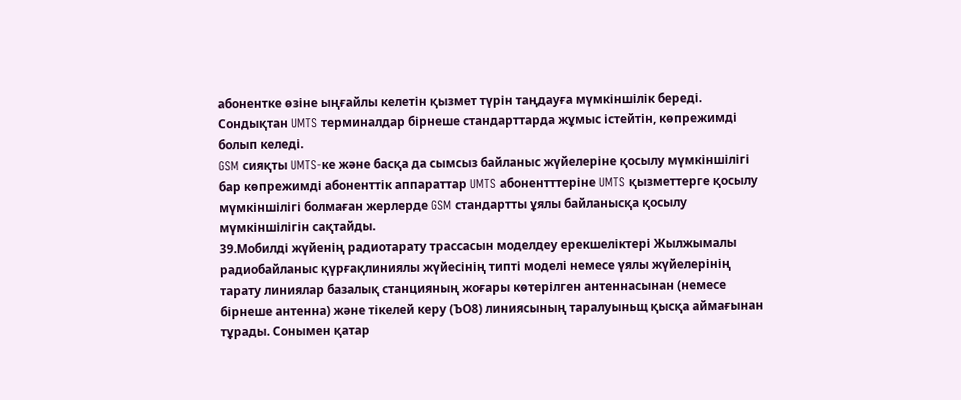абонентке өзіне ыңғайлы келетін қызмет түрін таңдауға мүмкіншілік береді. Сондықтан UMTS терминалдар бірнеше стандарттарда жұмыс істейтін, көпрежимді болып келеді.
GSM сияқты UMTS-ке және басқа да сымсыз байланыс жүйелеріне қосылу мүмкіншілігі бар көпрежимді абоненттік аппараттар UMTS абонентттеріне UMTS қызметтерге қосылу мүмкіншілігі болмаған жерлерде GSM стандартты ұялы байланысқа қосылу мүмкіншілігін сақтайды.
39.Мобилді жүйенің радиотарату трассасын моделдеу ерекшеліктері Жылжымалы радиобайланыс қүрғақлиниялы жүйесінің типті моделі немесе үялы жүйелерінің тарату линиялар базалық станцияның жоғары көтерілген антеннасынан (немесе бірнеше антенна) және тікелей керу (ЪО8) линиясының таралуыньщ қысқа аймағынан тұрады. Сонымен қатар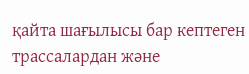қайта шағылысы бар кептеген трассалардан және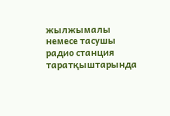жылжымалы немесе тасушы радио станция таратқыштарында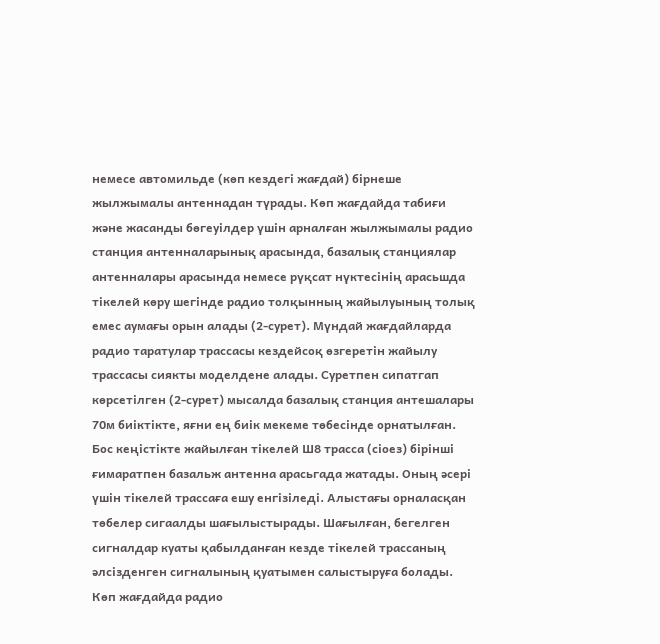немесе автомильде (көп кездегі жағдай) бірнеше жылжымалы антеннадан түрады. Көп жағдайда табиғи және жасанды бөгеуілдер үшін арналған жылжымалы радио станция антенналарынық арасында, базалық станциялар антенналары арасында немесе рүқсат нүктесінің арасьшда тікелей көру шегінде радио толқынның жайылуының толық емес аумағы орын алады (2-сурет). Мүндай жағдайларда радио таратулар трассасы кездейсоқ өзгеретін жайылу трассасы сиякты моделдене алады. Суретпен сипатгап көрсетілген (2-сурет) мысалда базалық станция антешалары 70м биіктікте, яғни ең биік мекеме төбесінде орнатылған. Бос кеңістікте жайылған тікелей Ш8 трасса (сіоез) бірінші ғимаратпен базальж антенна арасьгада жатады. Оның әсері үшін тікелей трассаға ешу енгізіледі. Алыстағы орналасқан төбелер сигаалды шағылыстырады. Шағылған, бегелген сигналдар куаты қабылданған кезде тікелей трассаның әлсізденген сигналының қуатымен салыстыруға болады.
Көп жағдайда радио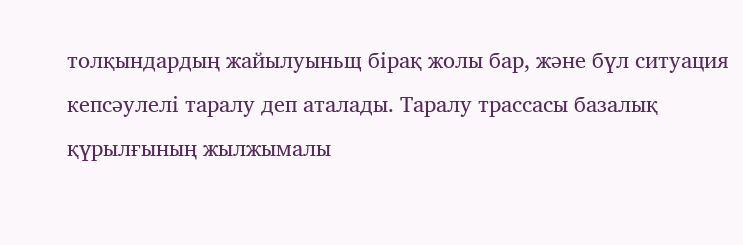толқындардың жайылуыньщ бірақ жолы бар, және бүл ситуация кепсәулелі таралу деп аталады. Таралу трассасы базалық қүрылғының жылжымалы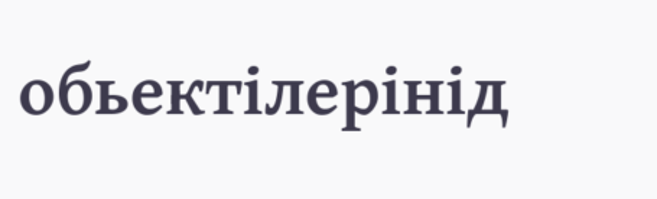обьектілерінід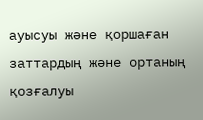ауысуы және қоршаған заттардың және ортаның қозғалуы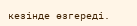кезінде өзгереді.